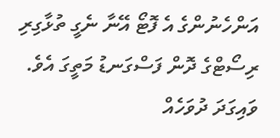އަންހެނުންގެ އެ ފޮޓޯ އޭނާ ނެގީ ތުޅާގިރި ރިސޯޓްގެ ދޮން ފަސްގަނޑު މަތީގަ އެވެ. ވައިގަދަ ދުވަހެއް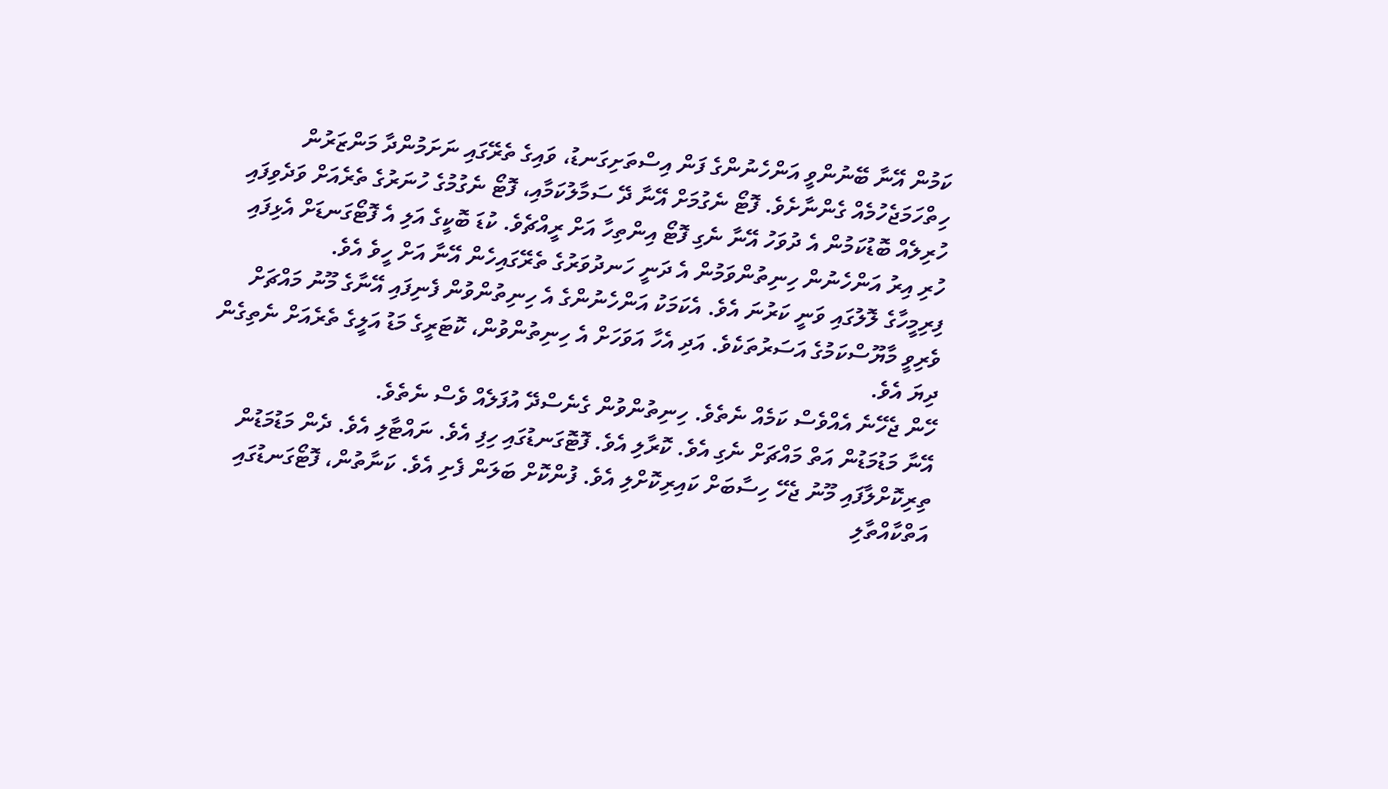ކަމުން އޭނާ ބޭނުންވީ އަންހެނުންގެ ފަން އިސްތަށިގަނޑު، ވައިގެ ތެރޭގައި ނަށަމުންދާ މަންޒަރުން ހިތްހަމަޖެހުމެއް ގެންނާށެވެ. ފޮޓޯ ނެގުމަށް އޭނާ ދޭ ސަމާލުކަމާއި، ފޮޓޯ ނެގުމުގެ ހުނަރުގެ ތެރެއަށް ވަދެވިފައި ހުރިލެއް ބޮޑުކަމުން އެ ދުވަހު އޭނާ ނެގި ފޮޓޯ އިންތިހާ އަށް ރީއްޗެވެ. ކުޑަ ބޮކީގެ އަލި އެ ފޮޓޯގަނޑަށް އެޅިފައި ހުރި އިރު އަންހެނުން ހިނިތުންވަމުން އެ ދަނީ ހަނދުވަރުގެ ތެރޭގައިހެން އޭނާ އަށް ހީވެ އެވެ.
ފިރިމީހާގެ ލޮލުގައި ވަނީ ކަރުނަ އެވެ. އެކަމަކު އަންހެނުންގެ އެ ހިނިތުންވުން ފެނިފައި އޭނާގެ މޫނު މައްޗަށް ވެރިވީ މާޔޫސްކަމުގެ އަސަރުތަކެވެ. އަދި އެހާ އަވަހަށް އެ ހިނިތުންވުން، ކޮޓަރީގެ މަޑު އަލީގެ ތެރެއަށް ނެތިގެން ދިޔަ އެވެ.
ހޭން ޖެހޭނެ އެއްވެސް ކަމެއް ނެތެވެ. ހިނިތުންވުން ގެނެސްދޭ އުފަލެއް ވެސް ނެތެވެ.
އޭނާ މަޑުމަޑުން އަތް މައްޗަށް ނެގި އެވެ. ކޮރާލި އެވެ. ފޮޓޮގަނޑުގައި ހިފި އެވެ. ނައްޓާލި އެވެ. ދެން މަޑުމަޑުން ތިރިކޮށްލާފައި މޫނު ޖެހޭ ހިސާބަށް ކައިރިކޮށްލި އެވެ. ފުންކޮށް ބަލަން ފެށި އެވެ. ކަނާތުން، ފޮޓޯގަނޑުގައި އަތްކާއްތާލި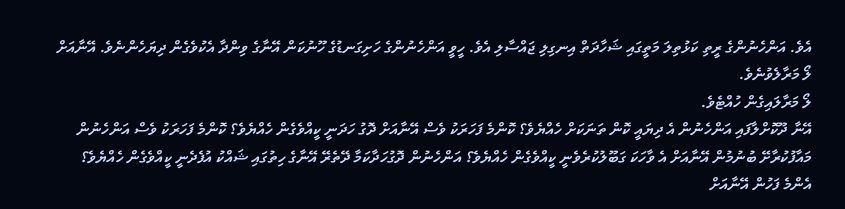އެވެ. އަންހެނުންގެ ރީތި ކަޅުތިލަ މަތީގައި ޝަހާދަތް އިނގިލި ޖައްސާލި އެވެ. ހީވީ އަންހެނުންގެ ހަށިގަނޑުގެ ހޫނުކަން އޭނާގެ ވިންދާ އެކުވެގެން ދިޔަހެންނެވެ. އޭނާއަށް ލޯ މަރާލެވުނެވެ.
ލޯ މަރާލައިގެން ހުއްޓެވެ.
އޭނާ ދޫކޮށްލާފައި އަންހެނުން އެ ދިޔައީ ކޮން ތަނަކަށް ހެއްޔެވެ؟ ކޮންމެ ފަހަރަކު ވެސް އޭނާއަށް ދޮގު ހަދަނީ ކީއްވެގެން ހެއްޔެވެ؟ ކޮންމެ ފަހަރަކު ވެސް އަންހެނުން މައާފުކުރާށޭ ބުނުމުން އޭނާއަށް އެ ވާހަކަ ގަބޫލުކުރެވެނީ ކީއްވެގެން ހެއްޔެވެ؟ އަންހެނުން ދޮގުހަދާކަމާ ދޭތެރޭ އޭނާގެ ހިތުގައި ޝައްކު އުފެދެނީ ކީއްވެގެން ހެއްޔެވެ؟
އެންމެ ފަހުން އޭނާއަށް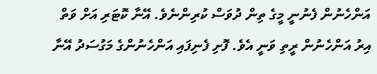އަންހެނުން ފެނުނީ މީގެ ތިން ދުވަސް ކުރިންނެވެ. އޭނާ ކޮޓަރި އަށް ވަތް އިރު އަންހެނުން ރީތި ވަނީ އެވެ. ފޮށި ފެނިފައި އަންހެނުންގެ މަގުސަދު އޭނާ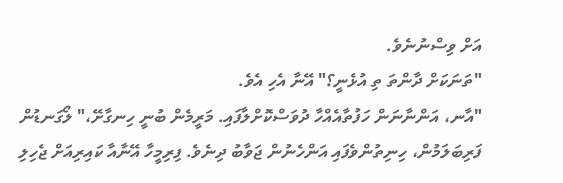އަށް ވިސްނުނެވެ.
"ތަނަކަށް ދާންތަ ތި އުޅެނީ؟" އޭނާ އެހި އެވެ.
"އާނ، އަންނާނަން ހަފުތާއެއްހާ ދުވަސްކޮށްލާފައި. މަރީމެން ބުނީ ހިނގާށޭ،" ލޯގަނޑުން ފަރިބަލަމުން، ހިނިތުންވެފައި އަންހެނުން ޖަވާބު ދިނެވެ. ފިރިމީހާ އޭނާއާ ކައިރިއަށް ޖެހިލި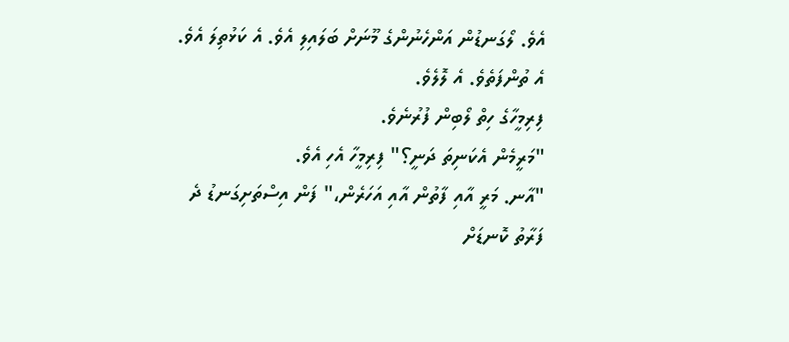އެވެ. ލޯގަނޑުން އަންހެނުންގެ މޫނަށް ބަލައިލި އެވެ. އެ ކަޅުތިލަ އެވެ. އެ ތުންފަތެވެ. އެ ލޮލެވެ.
ފިރިމީހާގެ ހިތް ލޯބިން ފުރުނެވެ.
"މަރީމެން އެކަނިތަ ދަނީ؟" ފިރިމީހާ އެހި އެވެ.
"އާނ. މަރީ އާއި ފާތުން އާއި އަހަރެން،" ފަން އިސްތަށިގަނޑު ދެ ފަރާތު ކޮނޑަށް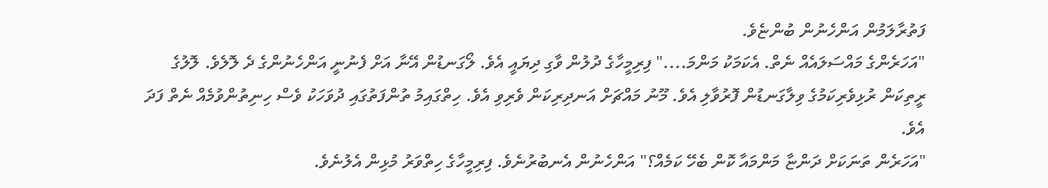ފަތުރާލަމުން އަންހެނުން ބުންޏެވެ.
"އަހަރެންގެ މައްސަލައެއް ނެތް. އެކަމަކު މަންމަ...." ފިރިމީހާގެ ދުލުން ވާގި ދިޔައީ އެވެ. ލޯގަނޑުން އޭނާ އަށް ފެނުނީ އަންހެނުންގެ ދެ ލޮލެވެ. ލޮލުގެ ރީތިކަން ރުޅިވެރިކަމުގެ ވިލާގަނޑުން ފޮރުވާލި އެވެ. މޫނު މައްޗަށް އަނދިރިކަން ވެރިވި އެވެ. ހިތްގައިމު ތުންފަތުގައި ދުވަހަކު ވެސް ހިނިތުންވުމެއް ނެތް ފަދަ އެވެ.
"އަހަރެން ތަނަކަށް ދަންޏާ މަންމައާ ކޮން ބެހޭ ކަމެއް؟" އަންހެނުން އެނބުރުނެވެ. ފިރިމީހާގެ ހިތްވަރު މުޅިން އެލުނެވެ.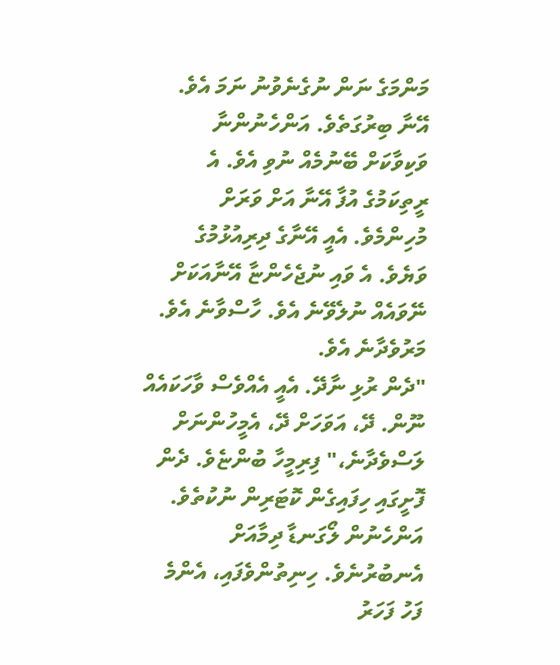މަންމަގެ ނަން ނުގެނެވުނު ނަމަ އެވެ. އޭނާ ބިރުގަތެވެ. އަންހެނުންނާ ވަކިވާކަށް ބޭނުމެއް ނުވި އެވެ. އެ ރީތިކަމުގެ އުފާ އޭނާ އަށް ވަރަށް މުހިންމެވެ. އެއީ އޭނާގެ ދިރިއުޅުމުގެ ވަޔެވެ. އެ ވައި ނުޖެހެންޏާ އޭނާއަކަށް ނޭވައެއް ނުލެވޭނެ އެވެ. ހާސްވާނެ އެވެ. މަރުވެދާނެ އެވެ.
"ދެން ރުޅި ނާދޭ. އެއީ އެއްވެސް ވާހަކައެއް ނޫން. ދޭ، އަވަހަށް ދޭ، އެމީހުންނަށް ލަސްވެދާނެ،" ފިރިމީހާ ބުންޏެވެ. ދެން ފޮށީގައި ހިފައިގެން ކޮޓަރިން ނުކުތެވެ. އަންހެނުން ލޯގަނޑާ ދިމާއަށް އެނބުރުނެވެ. ހިނިތުންވެފައި، އެންމެ ފަހު ފަހަރު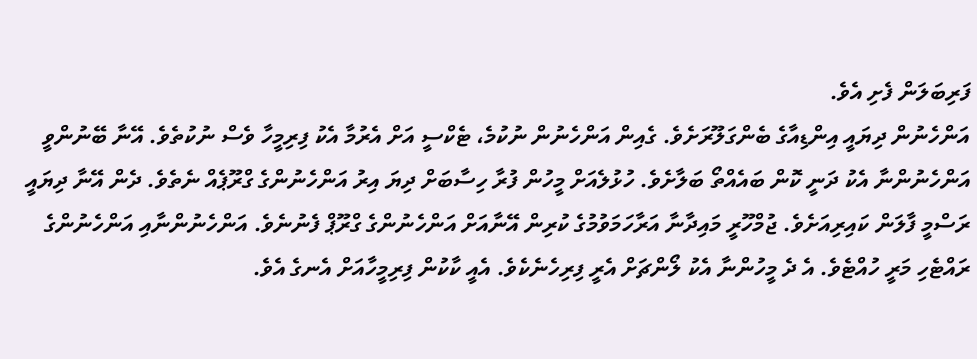ފަރިބަލަން ފެށި އެވެ.
އަންހެނުން ދިޔައީ އިންޑިއާގެ ބެންގަލޫރަށެވެ. ގެއިން އަންހެނުން ނުކުމެ، ޓެކްސީ އަށް އެރުމާ އެކު ފިރިމީހާ ވެސް ނުކުތެވެ. އޭނާ ބޭނުންވީ އަންހެނުންނާ އެކު ދަނީ ކޮން ބައެއްތޯ ބަލާށެވެ. ހުޅުލެއަށް މީހުން ފުރާ ހިސާބަށް ދިޔަ އިރު އަންހެނުންގެ ގްރޫޕެއް ނެތެވެ. ދެން އޭނާ ދިޔައީ ރަސްމީ ފާލަން ކައިރިއަށެވެ. ޖުމްހޫރީ މައިދާނާ އަރާހަމަވުމުގެ ކުރިން އޭނާއަށް އަންހެނުންގެ ގްރޫޕް ފެނުނެވެ. އަންހެނުންނާއި އަންހެނުންގެ ރައްޓެހި މަރީ ހުއްޓެވެ. އެ ދެ މީހުންނާ އެކު ލޯންޗަށް އެރީ ފިރިހެނެކެވެ. އެއީ ކާކުން ފިރިމީހާއަށް އެނގެ އެވެ.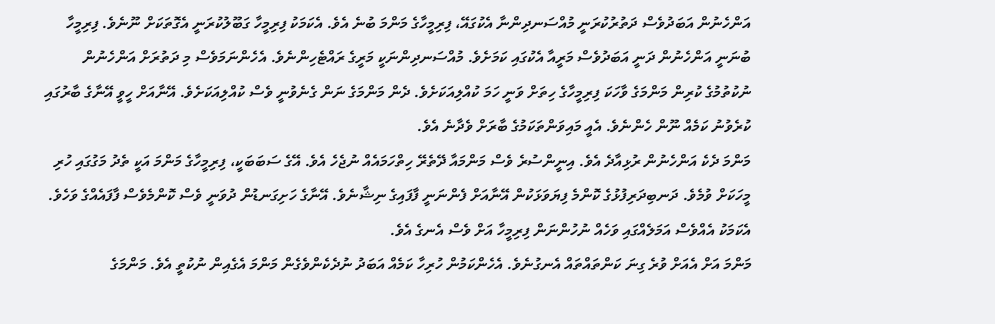އަންހެނުން އަބަދުވެސް ދަތުރުކުރަނީ މުއްސަނދިންނާ އެކުގައޭ، ފިރިމީހާގެ މަންމަ ބުނެ އެވެ. އެކަމަކު ފިރިމީހާ ގަބޫލުކުރަނީ އެގޮތަކަށް ނޫނެވެ. ފިރިމީހާ ބުނަނީ އަންހެނުން ދަނީ އަބަދުވެސް މަރީއާ އެކުގައި ކަމަށެވެ. މުއްސަނދިންނަކީ މަރީގެ ރައްޓެހިންނެވެ. އެހެންނަމަވެސް މި ދަތުރަށް އަންހެނުން ނުކުތުމުގެ ކުރިން މަންމަގެ ވާހަކަ ފިރިމީހާގެ ހިތަށް ވަނީ ހަމަ ކުއްލިއަކަށެވެ. ދެން މަންމަގެ ނަން ގެނެވުނީ ވެސް ކުއްލިއަކަށެވެ. އޭނާއަށް ހީވީ އޭނާގެ ބާރުގައި ކުރެވުނު ކަމެއް ނޫން ހެންނެވެ. އެއީ މައިވަންތަކަމުގެ ބާރަށް ވެދާނެ އެވެ.
މަންމަ ދެކެ އަންހެނުން ރުޅިއާދެ އެވެ. އިނީންސުރެ ވެސް މަންމައާ ދޭތެރޭ ހިތްހަމައެއް ނުޖެހެ އެވެ. އޭގެ ސަބަބަކީ، ފިރިމީހާގެ މަންމަ އަކީ ތެދު މަގުގައި ހުރި މީހަކަށް ވުމެވެ. ދަނބިދަރިފުޅުގެ ކޮންމެ ފިޔަވަޅަކުން އޭނާއަށް ފެންނަނީ ފާފައިގެ ނިޝާނެވެ. އޭނާގެ ހަށިގަނޑުން ދުވަނީ ވެސް ކޮންމެވެސް ފާފައެއްގެ ވަހެވެ. އެކަމަކު އެއްވެސް އަމަލެއްގައި ވަހެއް ނުހުންނަން ފިރިމީހާ އަށް ވެސް އެނގެ އެވެ.
މަންމަ އަށް އެއަށް ވުރެ ގިނަ ކަންތައްތައް އެނގުނެވެ. އެހެންކަމުން ހުރިހާ ކަމެއް އަބަދު ނުދެކެންވެގެން މަންމަ އެގެއިން ނުކުތީ އެވެ. މަންމަގެ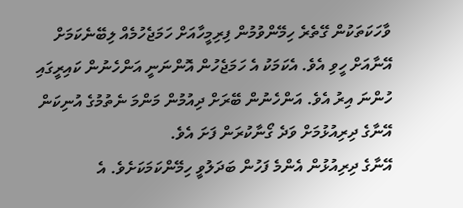ވާހަކަތަކުން ގޭތެރެ ހިމޭންވުމުން ފިރިމީހާއަށް ހަމަޖެހުމެއް ލިބޭނެކަމަށް އޭނާއަށް ހީވި އެވެ. އެކަމަކު އެ ހަމަޖެހުން އޮންނަނީ އަންހެނުން ކައިރީގައި ހުންނަ އިރު އެވެ. އަންހެނުން ބޭރަށް ދިއުމުން މަންމަ ނެތުމުގެ އުނިކަން އޭނާގެ ދިރިއުޅުމަށް ވަދެ ގޯނާކުރަން ފަށަ އެވެ.
އޭނާގެ ދިރިއުޅުން އެންމެ ފަހުން ބަދަލުވީ ހިމޭންކަމަކަށެވެ. އެ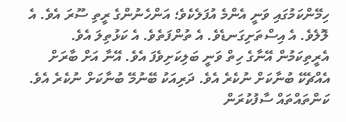ހިމޭންކަމުގައި ވަނީ އެންމެ އުފަލެކެވެ؛ އަންހެނުންގެ ރީތި ސޫރަ އެވެ. އެ ލޮލެވެ. އެ އިސްތަށިގަނޑެވެ. އެ ތުންފަތެވެ. އެ ކަޅުތިލަ އެވެ.
އެރީތިކަމުން އޭނާގެ ހިތް ވަނީ ބަލިކަށިވެފަ އެވެ. އޭނާ އަށް ބާރަށް އެއްޗެކޭ ބުނާކަށް ނުކެރެ އެވެ. ދަރިއަކު ބޭނުމޭ ބުނާކަށް ނުކެރެ އެވެ. ކަންތައްތައް ސާފުކުރަން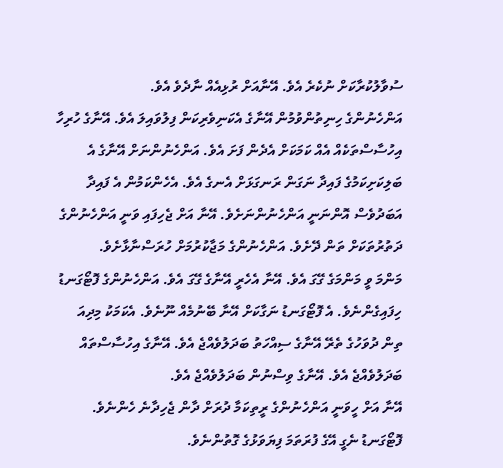ސުވާލުކުރާކަށް ނުކެރެ އެވެ. އޭނާއަށް ރުޅިއެއް ނާދެވެ އެވެ.
އަންހެނުންގެ ހިނިތުންވުމުން އޭނާގެ އެކަނިވެރިކަން ފިލުވައިލަ އެވެ. އޭނާގެ ހުރިހާ އިހުސާސްތަކެއް އެއް ކަމަކަށް އެދެން ފަށަ އެވެ. އަންހެނުންނަށް އޭނާގެ އެ ބަލިކަށިކަމުގެ ފައިދާ ނަގަން ރަނގަޅަށް އެނގެ އެވެ. އެހެންކަމުން އެ ފައިދާ އަބަދުވެސް އޮންނަނީ އަންހެނުންނަށެވެ. އޭނާ އަށް ޖެހިފައި ވަނީ އަންހެނުންގެ ދަތުރުތަކަށް ތަން ދޭށެވެ. އަންހެނުންގެ މަޖާކުރުމަށް ހުރަސްނާޅާށެވެ.
މަންމަ ވީ މަންމަގެ ގޭގަ އެވެ. އޭނާ އެހެރީ އޭނާގެ ގޭގަ އެވެ. އަންހެނުންގެ ފޮޓޯގަނޑު ހިފައިގެންނެވެ. އެ ފޮޓޯގަނޑު ނަގާކަށް އޭނާ ބޭނުމެއް ނޫނެވެ. އެކަމަކު މިދިއަ ތިން ދުވަހުގެ ތެރޭ އޭނާގެ ސިއްހަތު ބަދަލުވެއްޖެ އެވެ. އޭނާގެ އިހުސާސްތައް ބަދަލުވެއްޖެ އެވެ. އޭނާގެ ވިސްނުން ބަދަލުވެއްޖެ އެވެ.
އޭނާ އަށް ހީވަނީ އަންހެނުންގެ ރީތިކަމާ ދުރަށް ދާން ޖެހިދާނެ ހެންނެވެ. ފޮޓޯގަނޑު ނެގީ އޭގެ ފުރަތަމަ ފިޔަވަޅުގެ ގޮތުންނެވެ.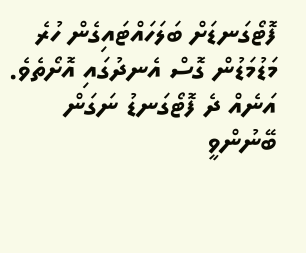ފޮޓޯގަނޑަށް ބަލަހައްޓައިގެން ހުރެ މަޑުމަޑުން ގޮސް އެނދުގައި އޮށޯތެވެ. އަނެއް ދެ ފޮޓޯގަނޑު ނަގަން ބޭނުންވީ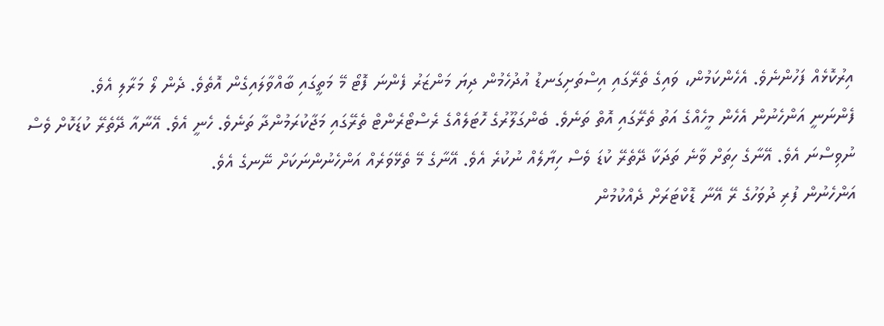އިރުކޮޅެއް ފަހުންނެވެ. އެހެންކަމުން، ވައިގެ ތެރޭގައި އިސްތަށިގަނޑު އުދުހެމުން ދިޔަ މަންޒަރު ފެންނަ ފޮޓޯ މޭ މަތީގައި ބާއްވާލައިގެން އޮތެވެ. ދެން ލޯ މަރާލި އެވެ.
ފެންނަނީ އަންހެނުން އެހެން މީހެއްގެ އަތު ތެރޭގައި އޮތް ތަނެވެ. ބެންގަލޫރުގެ ހޮޓަލެއްގެ ރެސްޓޯރެންޓް ތެރޭގައި މަޖާކުރަމުންދާ ތަނެވެ. ހެނީ އެވެ. އޭނާއާ ދޭތެރޭ ކުޑަކޮށް ވެސް ނުވިސްނަ އެވެ. އޭނާގެ ހިތަށް ވާނެ ތަދަކާ ދޭތެރޭ ކުޑަ ވެސް ހިޔާލެއް ނުކުރެ އެވެ. އޭނާގެ މޭ ތެޅޭވަރެއް އަންހެނުންނަކަށް ނޭނގެ އެވެ.
އަންހެނުން ފުރި ދުވަހުގެ ރޭ އޭނާ ޑޮކްޓަރަށް ދެއްކުމުން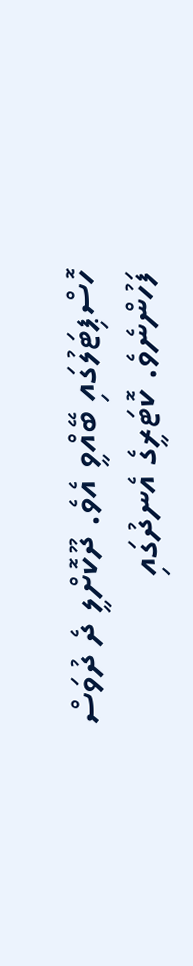ހޮސްޕިޓަލުގައި ބޭއްވީ އެވެ. ދޫކޮށްލީ ދެ ދުވަސް ފަހުންނެވެ. ކޮޓަރީގެ އެނދުގައި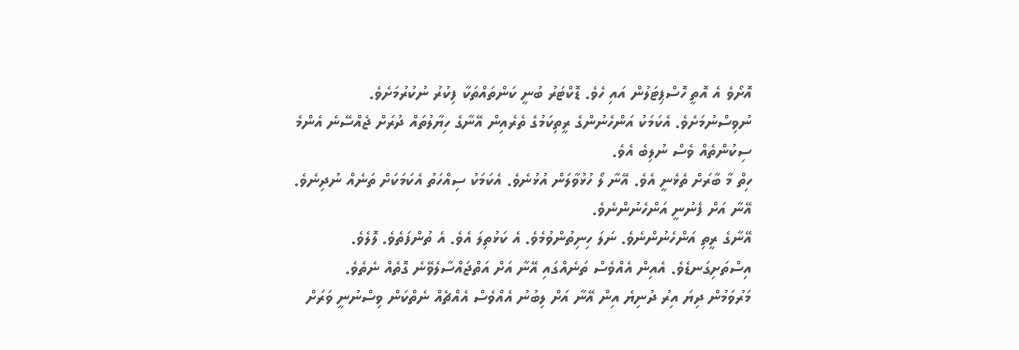އޮށޯވެ އެ އޮތީ ހޮސްޕިޓަލުން އައި ހެވެ. ޑޮކްޓަރު ބުނީ ކަންތައްތަކާ ފިކުރު ނުކުރުމަށެވެ. ނުވިސްނުމަށެވެ. އެކަމަކު އަންހެނުންގެ ރީތިކަމުގެ ތެރެއިން އޭނާގެ ހިޔާލުތައް ދުރަށް ޖެއްސޭނެ އެންމެ ސިކުންތެއް ވެސް ނުލިބެ އެވެ.
ހިތް މާ ބާރަށް ތެޅެނީ އެވެ. އޭނާ ލޯ ހުޅުވާލަން އުޅުނެވެ. އެކަމަކު ސިއްހަތު އެކަމަކަށް ތަނެއް ނުދިނެވެ. އޭނާ އަށް ފެނުނީ އަންހެނުންނެވެ.
އޭނާގެ ރީތި އަންހެނުންނެވެ. ނަލަ ހިނިތުންވުމެވެ. އެ ކަޅުތިލަ އެވެ. އެ ތުންފަތެވެ. ލޮލެވެ. އިސްތަށިގަނޑެވެ. އެއިން އެއްވެސް ތަނެއްގައި އޭނާ އަށް އަތްޖައްސާލެވޭނެ ގޮތެއް ނެތެވެ.
މަރުވަމުން ދިޔަ އިރު ދުނިޔެ އިން އޭނާ އަށް ލިބުނު އެއްވެސް އެއްޗެއް ނެތްކަން ވިސްނުނީ ވަރަށް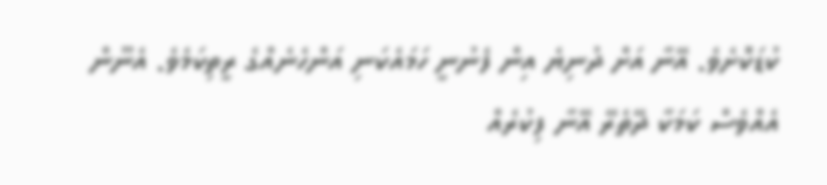ކުޑަކޮށެވެ. އޭނާ އަށް ދުނިޔެ އިން ފެނުނީ ހަމައެކަނި އަންހެނެއްގެ ރީތިކަމެވެ. އެނޫން އެއްވެސް ކަމަކާ ދޭތެރޭ އޭނާ ފިކުރެއް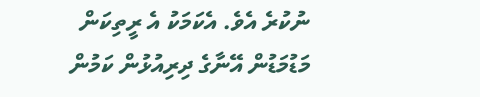ނުކުރެ އެވެ. އެކަމަކު އެ ރީތިކަން މަޑުމަޑުން އޭނާގެ ދިރިއުޅުން ކަމުން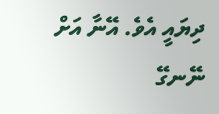ދިޔައީ އެވެ. އޭނާ އަށް ނޭނގޭ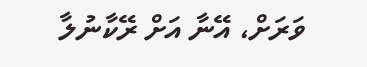ވަރަށް، އޭނާ އަށް ރޭކާނުލާ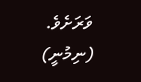ވަރަށެވެ.
(ނިމުނީ)